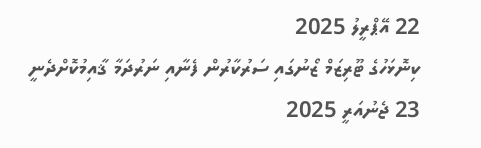22 އޭޕްރީލު 2025
ކިނޮޅަހުގެ ޓޫރިޒަމް ޒޯނުގައި ސަރުކާރުން ފެނާއި ނަރުދަމާ ޤާއިމުކޮށްދެނީ
23 ޖެނުއަރީ 2025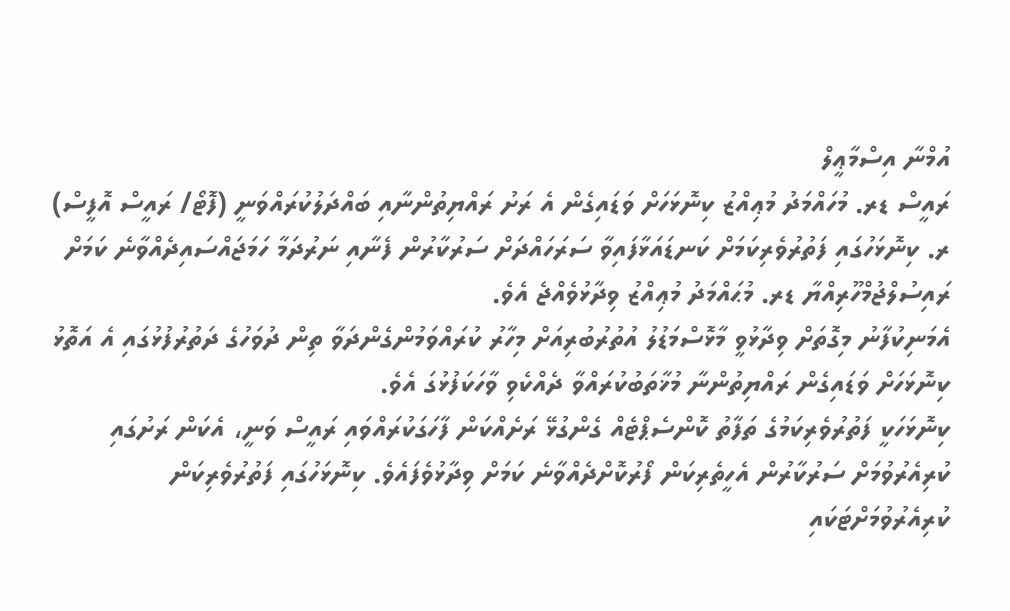އުމްނާ އިސްމާޢީލް
ރައީސް ޑރ. މުހައްމަދު މުޢިއްޒު ކިނޮޅަހަށް ވަޑައިގެން އެ ރަށު ރައްޔިތުންނާއި ބައްދަލުކުރައްވަނީ (ފޮޓޯ/ ރައީސް އޮފީސް)
ރ. ކިނޮޅަހުގައި ފަތުރުވެރިކަމަށް ކަނޑައަޅާފައިވާ ސަރަހައްދަށް ސަރުކާރުން ފެނާއި ނަރުދަމާ ހަމަޖައްސައިދެއްވާނެ ކަމަށް ރައިސުލްޖުމްހޫރިއްޔާ ޑރ. މުޙައްމަދު މުޢިއްޒު ވިދާޅުވެއްޖެ އެވެ.
އެމަނިކުފާނު މިގޮތަށް ވިދާޅުވީ މާޅޮސްމަޑުލު އުތުރުބުރިއަށް މިހާރު ކުރައްވަމުންގެންދަވާ ތިން ދުވަހުގެ ދަތުރުފުޅުގައި އެ އަތޮޅު ކިނޮޅަހަށް ވަޑައިގެން ރައްޔިތުންނާ މުޚާތަބުކުރައްވާ ދެއްކެވި ވާހަކަފުޅުގަ އެވެ.
ކިނޮޅަހަކީ ފަތުރުވެރިކަމުގެ ތަފާތު ކޮންސެޕްޓެއް ގެންގުޅޭ ރަށެއްކަން ފާހަގަކުރައްވައި ރައީސް ވަނީ، އެކަން ރަށުގައި ކުރިއެރުވުމަށް ސަރުކާރުން އެހީތެރިކަން ފޯރުކޮށްދެއްވާނެ ކަމަށް ވިދާޅުވެފައެވެ. ކިނޮޅަހުގައި ފަތުރުވެރިކަން ކުރިއެރުވުމަށްޓަކައި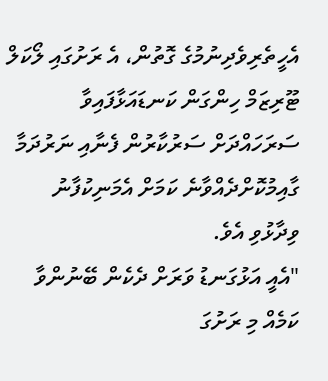އެހީތެރިވެދިނުމުގެ ގޮތުން، އެ ރަށުގައި ލޯކަލް ޓޫރިޒަމް ހިންގަން ކަނޑައަޅާފައިވާ ސަރަހައްދަށް ސަރުކާރުން ފެނާއި ނަރުދަމާ ގާއިމުކޮށްދެއްވާނެ ކަމަށް އެމަނިކުފާނު ވިދާޅުވި އެވެ.
"އެއީ އަޅުގަނޑު ވަރަށް ދެކެން ބޭނުންވާ ކަމެއް މި ރަށުގަ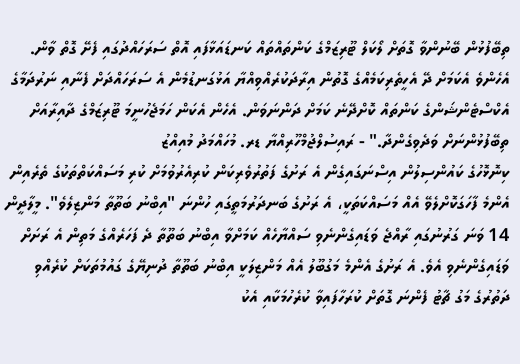ތިބޭފުޅުން ބޭނުންވާ ގޮތަށް ލޯކަލް ޓޫރިޒަމްގެ ކަންތައްތައް ކަނޑައަޅާފައި އޮތް ސަރަހައްދުގައި ފެށޭ ގޮތް ވާން. އެހެންވެ އެކަމަށް ދޭ އެހީތެރިކަމެއްގެ ގޮތުން އިރާދަކުރެއްވިއްޔާ އަޅުގަނޑުމެން އެ ސަރަހައްދަށް ފެނާއި ނަރުދަމާގެ އެކްސްޓެންޝަންގެ ކަންތައް ކޮށްދޭނެ ކަމަށް ދަންނަވަން. އެހެން އެކަން ހަމަޖެހުނީމަ ޓޫރިޒަމްގެ ދާއިރާއަށް ތިބޭފުޅުންނަށް ވަދެވިގެންދާ." - ރައިސުލްޖުމްހޫރިއްޔާ ޑރ. މުހައްމަދު މުއިއްޒު
ކިނޮޅޮހުގެ ކައުންސިލުން އިސްނަގައިގެން އެ ރަށުގެ ފަތުރުވެރިކަން ކުރިއެރުވުމަށް ކުރި މަސައްކަތްތަކުގެ ތެރެއިން އެންމެ ފާހަގަކޮށްލެވޭ އެއް މަސައްކަތަކީ، އެ ރަށުގެ ބަނދަރުމަތީގައި ހުންނަ "އިބްނު ބަތޫތާ މަންޒިލެވެ". މީލާދީން 14 ވަނަ ގަރުނުގައި ރާއްޖެ ވަޑައިގެންނެވި ސައްޔާހެއް ކަމަށްވާ އިބްނު ބަތޫތާ ދެ ފަހަރެއްގެ މަތިން އެ ރަށަށް ވަޑައިގެންނެވި އެވެ. އެ ރަށުގެ އެންމެ މަގުބޫލު އެއް މަންޒިލަކީ އިބްނު ބަތޫތާ ދުނިޔޭގެ ގައުމުތަކަށް ކުރެއްވި ދަތުރުގެ މަގު ޗާޓު ފެންނަ ގޮތަށް ކުރަހާފައިވާ ކުރެހުމަކާއި އެކު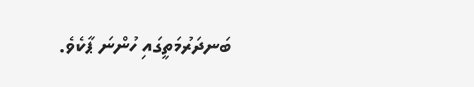ބަނދަރުމަތީގައި ހުންނަ ޕާކެވެ.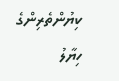ކިޔުންތެރިންގެ ހިޔާލު